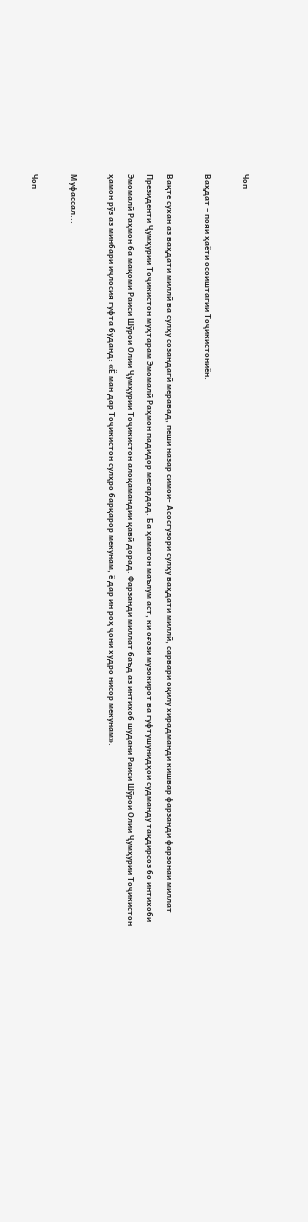Чоп

Ваҳдат – пояи ҳаёти осоиштагии Тоҷикистониён.

Вақте сухан аз ваҳдати миллӣ ва сулҳу созандагӣ меравад, пеши назар симои- Асосгузори сулҳу ваҳдати миллӣ, сарвари оқилу хирадманди кишвар фарзанди фарзонаи миллат Президенти Ҷумҳурии Тоҷикистон муҳтарам Эмомалӣ Раҳмон падидор мегардад. Ба ҳамагон маълум аст, ки оғози музокирот ва гуфтушунидҳои судманду тақдирсоз бо интихоби Эмомалӣ Раҳмон ба мақоми Раиси Шӯрои Олии Ҷумҳурии Тоҷикистон алоқамандии қавӣ дорад. Фарзанди миллат баъд аз интихоб шудани Раиси Шӯрои Олии Ҷумҳурии Тоҷикистон ҳамон рӯз аз минбари иҷлосия гуфта буданд: «Ё ман дар Тоҷикистон сулҳро барқарор мекунам, ё дар ин роҳ ҷони худро нисор мекунам».

Муфассал...

Чоп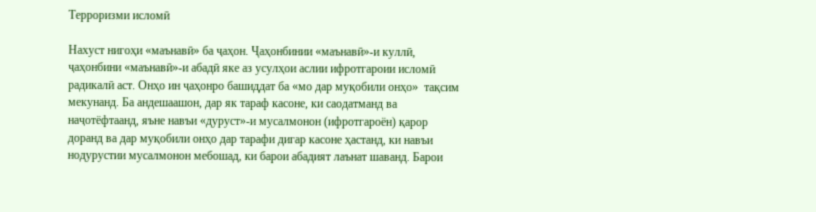Терроризми исломӣ

Нахуст нигоҳи «маънавӣ» ба ҷаҳон. Ҷаҳонбинии «маънавӣ»-и куллӣ, ҷаҳонбини «маънавӣ»-и абадӣ яке аз усулҳои аслии ифротгароии исломӣ радикалӣ аст. Онҳо ин ҷаҳонро башиддат ба «мо дар муқобили онҳо»  тақсим мекунанд. Ба андешаашон, дар як тараф касоне, ки саодатманд ва наҷотёфтаанд, яъне навъи «дуруст»-и мусалмонон (ифротгароён) қарор доранд ва дар муқобили онҳо дар тарафи дигар касоне ҳастанд, ки навъи нодурустии мусалмонон мебошад, ки барои абадият лаънат шаванд. Барои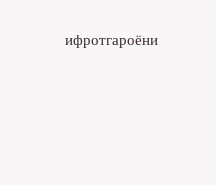ифротгароёни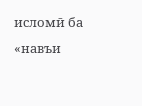исломӣ ба «навъи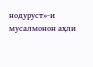нодуруст»-и мусалмонон аҳли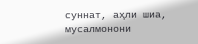суннат, аҳли шиа, мусалмонони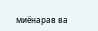миёнарав ва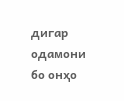дигар одамони бо онҳо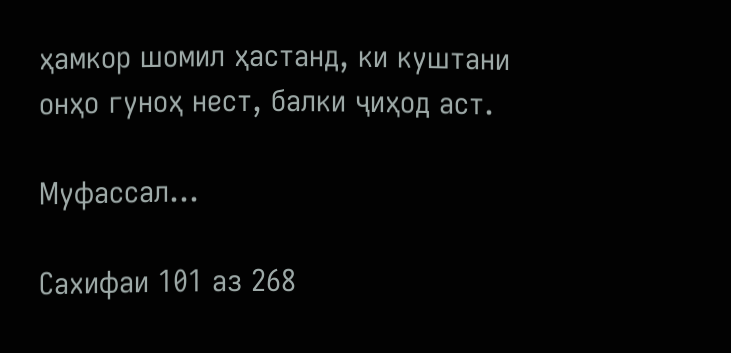ҳамкор шомил ҳастанд, ки куштани онҳо гуноҳ нест, балки ҷиҳод аст.

Муфассал...

Сахифаи 101 аз 268